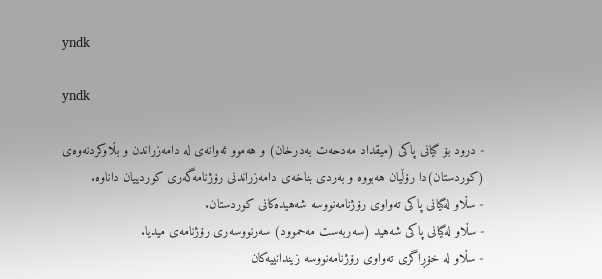yndk

yndk

- درود بۆ گيانى پاكى (ميقداد مه‌دحه‌ت به‌درخان) و هه‌موو ئه‌وانه‌ى له‌ دامه‌زراندن و بڵاوكردنه‌وه‌ى (كوردستان)دا رۆڵيان هه‌بووه و بەردى بناخەى دامەزراندنى رۆژنامەگەرى کوردییان داناوە‌.
- سڵاو له‌گيانى پاكى تەواوى رۆژنامه‌نووسه‌ شه‌هيده‌كانى كوردستان.
- سڵاو له‌گيانى پاكى شه‌هيد (سه‌ربه‌ست مه‌حموود) سه‌رنووسه‌رى رۆژنامه‌ى ميديا.
- سڵاو لە خۆڕاگرى تەواوى رۆژنامەنووسە زیندانییەکان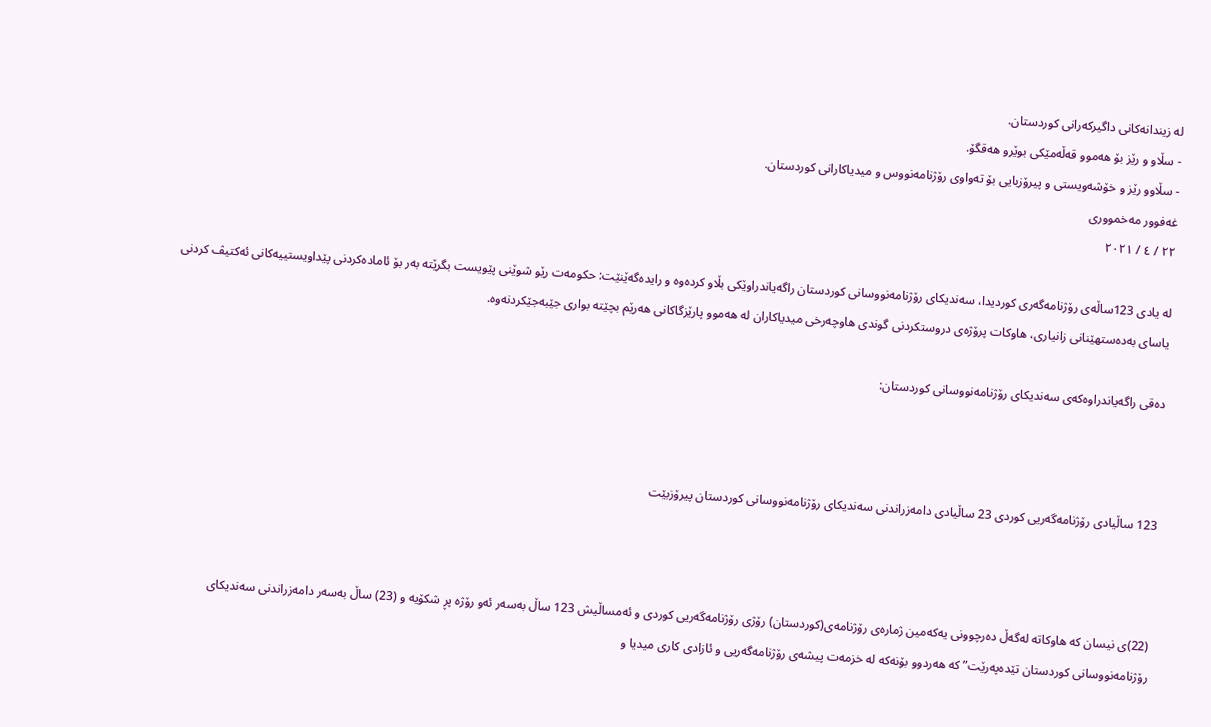لە زیندانەکانى داگیرکەرانى کوردستان.
- سڵاو و رێز بۆ هەموو قەڵەمێکی بوێرو هەقگۆ.
- سڵاوو رێز و خۆشەویستى و پيرۆزبايى بۆ ته‌واوى رۆژنامه‌نووس و ميدياكارانى كوردستان.
غەفوور مەخموورى
٢٢ / ٤ / ٢٠٢١

لە یادی 123ساڵەی رۆژنامەگەری کوردیدا، سەندیکای رۆژنامەنووسانی کوردستان راگه‌یاندراوێكی بڵاو كرده‌وه‌ و رایده‌گه‌ێنێت: حكومه‌ت رێو شوێنی پێویست بگرێته‌ به‌ر بۆ ئاماده‌كردنی پێداویستییه‌كانی ئه‌كتیڤ كردنی یاسای به‌ده‌ستهێنانی زانیاری، هاوکات پرۆژه‌ی دروستكردنی گوندی هاوچه‌رخی میدیاكاران له‌ هه‌موو پارێزگاكانی هه‌رێم بچێتە بواری جێبەجێکردنەوە.

ده‌قی راگه‌یاندراوه‌كه‌ی سه‌ندیكای رۆژنامه‌نووسانی كوردستان:



123 ساڵیادی رۆژنامه‌گه‌ریی كوردی 23 ساڵیادی دامه‌زراندنی سه‌ندیكای رۆژنامه‌نووسانی كوردستان پیرۆزبێت



(22)ی نیسان كه‌ هاوكاته‌ له‌گه‌ڵ ده‌رچوونی یه‌كه‌مین ژماره‌ی رۆژنامه‌ی(كوردستان) رۆژی رۆژنامه‌گه‌ریی كوردی و ئه‌مساڵیش 123 ساڵ به‌سه‌ر ئه‌و رۆژه‌ پڕ شكۆیه‌ و (23) ساڵ به‌سه‌ر دامه‌زراندنی سه‌ندیكای رۆژنامه‌نووسانی كوردستان تێده‌په‌رێت” كه‌ هه‌ردوو بۆنه‌كه‌ له‌ خزمه‌ت پیشه‌ی رۆژنامه‌گه‌ریی و ئازادی كاری میدیا و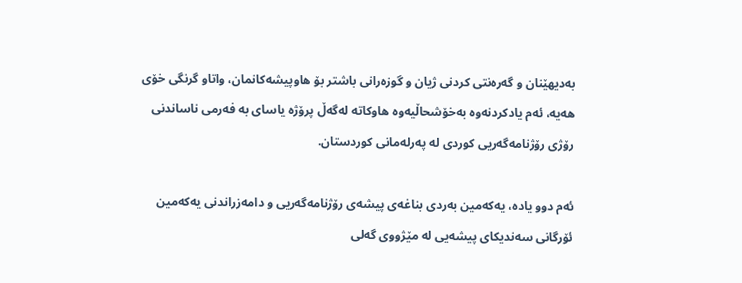به‌دیهێنان و گه‌ره‌نتی كردنی ژیان و گوزه‌رانی باشتر بۆ هاوپیشه‌كانمان، واتاو گرنگی خۆی هه‌یه، ئه‌م یادكردنه‌وه‌ به‌خۆشحاڵیه‌وه‌ هاوكاته‌ له‌گه‌ڵ پرۆژه‌ یاسای به‌ فه‌رمی ناساندنی رۆژی رۆژنامه‌گه‌ریی كوردی له‌ په‌رله‌مانی كوردستان.

ئه‌م دوو یاده‌، یه‌كه‌مین به‌ردی بناغه‌ی پیشه‌ی رۆژنامه‌گه‌ریی و دامه‌زراندنی یه‌كه‌مین ئۆرگانی سه‌ندیكای پیشه‌یی له‌ مێژووی گه‌لی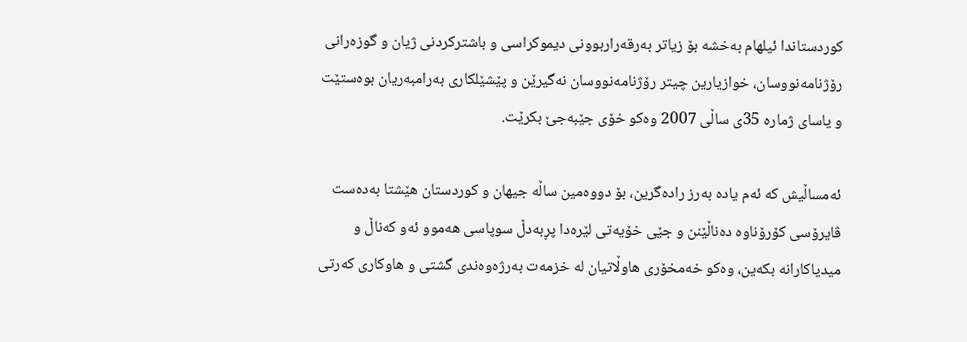كوردستاندا ئیلهام به‌خشه‌ بۆ زیاتر به‌رقه‌راربوونی دیموكراسی و باشتركردنی ژیان و گوزه‌رانی رۆژنامه‌نووسان، خوازیارین چیتر رۆژنامه‌نووسان نه‌گیرێن و پێشێلكاری به‌رامبه‌ریان بوه‌ستێت و یاسای ژماره‌ 35ی ساڵی 2007 وه‌كو خۆی جێبه‌جێ بكرێت.

ئه‌مساڵیش كه‌ ئه‌م یاده‌ به‌رز راده‌گرین، بۆ دووه‌مین ساڵه‌ جیهان و كوردستان هێشتا به‌ده‌ست ڤایرۆسی كۆرۆناوه‌ ده‌ناڵێنن و جێی خۆیه‌تی لێره‌دا پڕبه‌دڵ سوپاسی هه‌موو ئه‌و كه‌ناڵ و میدیاكارانه‌ بكه‌ین، وه‌كو خه‌مخۆری هاوڵاتیان له‌ خزمه‌ت به‌رژه‌وه‌ندی گشتی و هاوكاری كه‌رتی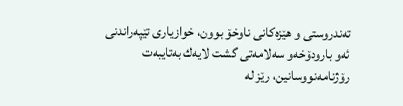ته‌ندروستی و هێزه‌كانی ناوخۆ بوون، خوازیاری تێپه‌راندنی ئه‌و بارودۆخه‌و سه‌لامه‌تی گشت لایه‌ك به‌تایبه‌ت رۆژنامه‌نووسانین، رێز له‌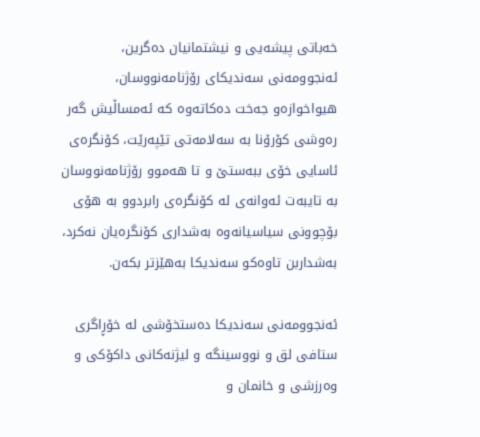خه‌باتی پیشه‌یی و نیشتمانیان ده‌گرین، ئه‌نجوومه‌نی سه‌ندیكای رۆژنامه‌نووسان، هیواخوازه‌و جه‌خت ده‌كاته‌وه‌ كه‌ ئه‌مساڵیش گه‌ر ره‌وشی كۆرۆنا به‌ سه‌لامه‌تی تێپه‌رێت، كۆنگره‌ی ئاسایی خۆی ببه‌ستێ و تا هه‌موو رۆژنامه‌نووسان به‌ تایبه‌ت ئه‌وانه‌ی له‌ كۆنگره‌ی رابردوو به‌ هۆی بۆچوونی سیاسیانه‌‌وه‌ به‌شداری كۆنگره‌یان نه‌كرد، به‌شداربن تاوه‌كو سه‌ندیكا به‌هێزتر بكه‌ن.

ئه‌نجوومه‌نی سه‌ندیكا ده‌ستخۆشی له‌ خۆڕاگری ستافی لق و نووسینگه‌ و لیژنه‌كانی داكۆكی و وه‌رزشی و خانمان و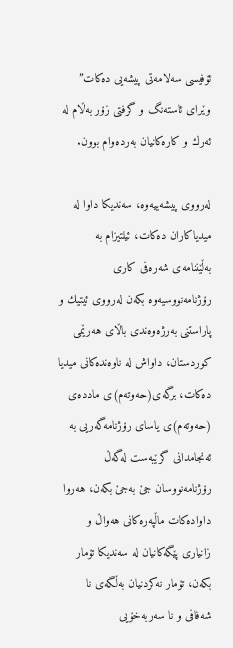ئۆفیسی سه‌لامه‌تی پیشه‌یی ده‌كات” وێرای ئاسته‌نگ و گرفتی زۆر به‌ڵام له‌ ئه‌رك و كاره‌كانیان به‌رده‌وام بوون.

له‌رووی پیشه‌ییه‌وه‌، سه‌ندیكا داوا له‌ میدیاكاران ده‌كات، ئیلتیزام به‌ به‌ڵێننامه‌ی شه‌ره‌فی كاری رۆژنامه‌نووسیه‌وه‌ بكه‌ن له‌رووی ئیتیك و پاراستنی به‌رژه‌وه‌ندی باڵای هه‌رێمی كوردستان، داواش له‌ ناوه‌نده‌كانی میدیا ده‌كات، برگه‌ی(حه‌وته‌م)ی مادده‌ی (حه‌وته‌م)ی یاسای رۆژنامه‌گه‌ریی به‌ ئه‌نجامدانی گرێبه‌ست له‌گه‌ڵ رۆژنامه‌نووسان جێ به‌جێ بكه‌ن، هه‌روا داواده‌كات ماڵپه‌ره‌كانی هه‌واڵ و زانیاری پێگه‌كانیان له‌ سه‌ندیكا تۆمار بكه‌ن، تۆمار نه‌كردنیان به‌ڵگه‌ی نا شه‌فافی و نا سه‌ربه‌خۆیی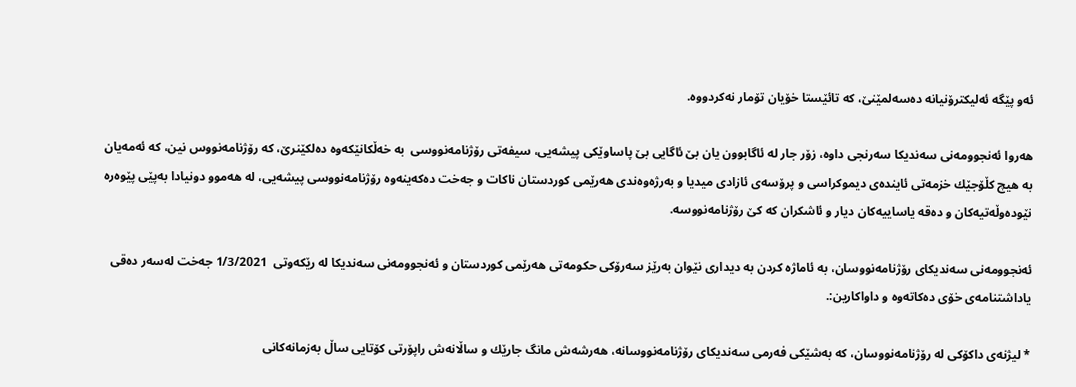ئه‌و پێگه‌ ئه‌لیكترۆنیانه‌ ده‌سه‌لمێنێ، كه‌ تائێستا خۆیان تۆمار نه‌كردووه‌.

هه‌روا ئه‌نجوومه‌نی سه‌ندیكا سه‌رنجی داوه‌، زۆر جار له‌ ئاگابوون یان بێ ئاگایی بێ پاساوێكی پیشه‌یی، سیفه‌تی رۆژنامه‌نووسی  به‌ خه‌ڵكانێكه‌وه‌ ده‌لكێنرێ، كه‌ رۆژنامه‌نووس نین، كه‌ ئه‌مه‌یان به‌ هیچ كڵۆجێك خزمه‌تی ئاینده‌ی دیموكراسی و پرۆسه‌ی ئازادی میدیا و به‌رژه‌وه‌ندی هه‌رێمی كوردستان ناكات و جه‌خت ده‌كه‌ینه‌وه‌ رۆژنامه‌نووسی پیشه‌یی، له‌ هه‌موو دونیادا به‌پێی پێوه‌ره‌ نێوده‌وڵه‌تیه‌كان و ده‌قه‌ یاساییه‌كان دیار و ئاشكران كه‌ كێ رۆژنامه‌نووسه‌.

ئه‌نجوومه‌نی سه‌ندیكای رۆژنامه‌نووسان، به‌ ئاماژه‌ كردن به‌ دیداری نێوان به‌رێز سه‌رۆكی حكومه‌تی هه‌رێمی كوردستان و ئه‌نجوومه‌نی سه‌ندیكا له‌ رێكه‌وتی  1/3/2021 جه‌خت له‌سه‌ر ده‌قی یاداشتنامه‌ی خۆی ده‌كاته‌وه‌ و داواكارین:.

* لیژنه‌ی داكۆكی له‌ رۆژنامه‌نووسان، كه‌ به‌شێكی فه‌رمی سه‌ندیكای رۆژنامه‌نووسانه، هه‌رشه‌ش مانگ جارێك و ساڵانه‌ش راپۆرتی كۆتایی ساڵ به‌زمانه‌كانی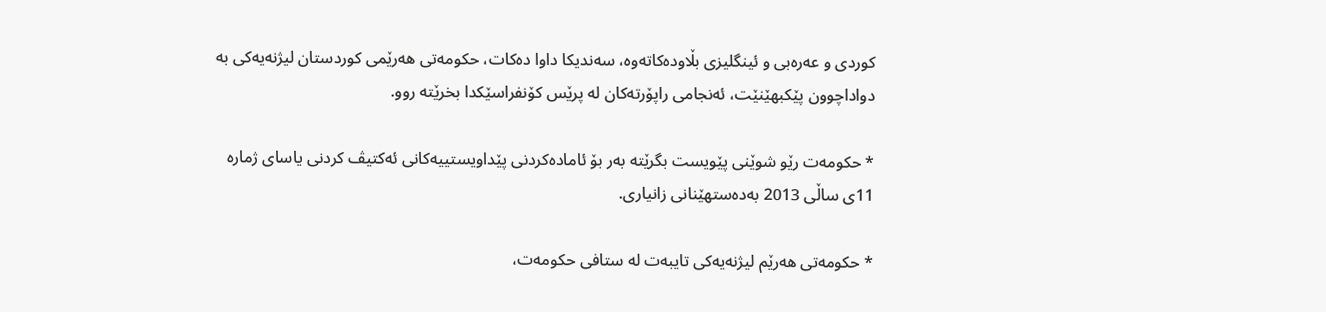كوردی و عه‌ره‌بی و ئینگلیزی بڵاوده‌كاته‌وه‌، سه‌ندیكا داوا ده‌كات، حكومه‌تی هه‌رێمی كوردستان لیژنه‌یه‌كی به‌ دواداچوون پێكبهێنێت، ئه‌نجامی راپۆرته‌كان له‌ پرێس كۆنفراسێكدا بخرێته‌ روو.

* حكومه‌ت رێو شوێنی پێویست بگرێته‌ به‌ر بۆ ئاماده‌كردنی پێداویستییه‌كانی ئه‌كتیڤ كردنی یاسای ژماره‌ 11ی ساڵی 2013 به‌ده‌ستهێنانی زانیاری.

* حكومه‌تی هه‌رێم لیژنه‌یه‌كی تایبه‌ت له‌ ستافی حكومه‌ت،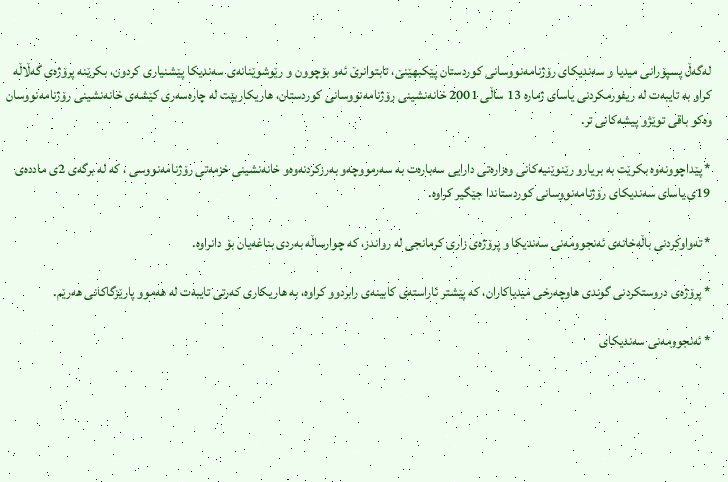له‌گه‌ڵ پسپۆرانی میدیا و سه‌ندیكای رۆژنامه‌نووسانی كوردستان پێكبهێنێ، تابتوانرێ ئه‌و بۆچوون و رێوشوێنانه‌ی سه‌ندیكا پێشنیاری كردون، بكرێنه‌ پرۆژه‌ی گه‌ڵاڵه‌ كراو به‌ تایبه‌ت له‌ ریفورمكردنی یاسای ژماره‌ 13 ساڵی 2001 خانه‌نشینی رۆژنامه‌نووسانی كوردستان، هاریكاربێت له‌ چاره‌سه‌ری كێشه‌ی خانه‌نشینی رۆژنامه‌نووسان وه‌كو باقی توێژو پیشه‌كانی تر.

* پێداچوونه‌وه‌ بكرێت به‌ بریارو رێنوێنیه‌كانی وه‌زاره‌تی دارایی سه‌باره‌ت به‌ سه‌رمووچه‌و به‌رزكردنه‌وه‌و خانه‌نشینی خزمه‌تی رۆژنامه‌نووسی ، كه‌ له‌ برگه‌ی 2ی مادده‌ی 19ی یاسای سه‌ندیكای رۆژنامه‌نووسانی كوردستاندا جێگیر كراوه‌.

* ته‌واوكردنی باڵه‌خانه‌ی ئه‌نجوومه‌نی سه‌ندیكا و پرۆژه‌ی زاری كرمانجی له‌ رواندز، كه‌ چوارساڵه‌ به‌ردی بناغه‌یان بۆ دانراوه‌.

* پرۆژه‌ی دروستكردنی گوندی هاوچه‌رخی میدیاكاران، كه‌ پێشتر ئاراسته‌ی كابینه‌ی رابردوو كراوه‌، به‌ هاریكاری كه‌رتی تایبه‌ت له‌ هه‌موو پارێزگاكانی هه‌رێم.

* ئه‌نجوومه‌نی سه‌ندیكای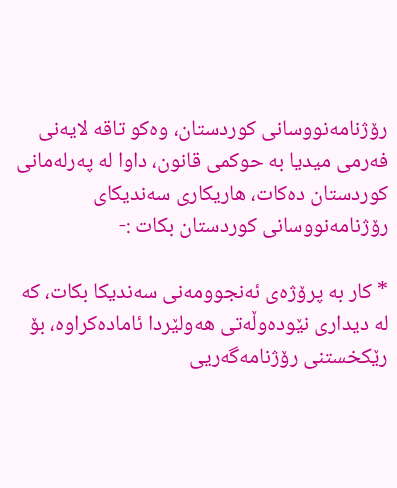رۆژنامه‌نووسانی كوردستان، وه‌كو تاقه‌ لایه‌نی فه‌رمی میدیا به‌ حوكمی قانون، داوا له‌ په‌رله‌مانی كوردستان ده‌كات، هاریكاری سه‌ندیكای رۆژنامه‌نووسانی كوردستان بكات :-

* كار به‌ پرۆژه‌ی ئه‌نجوومه‌نی سه‌ندیكا بكات، كه‌ له‌ دیداری نێوده‌وڵه‌تی هه‌ولێردا ئاماده‌كراوه‌، بۆ رێكخستنی رۆژنامه‌گه‌ریی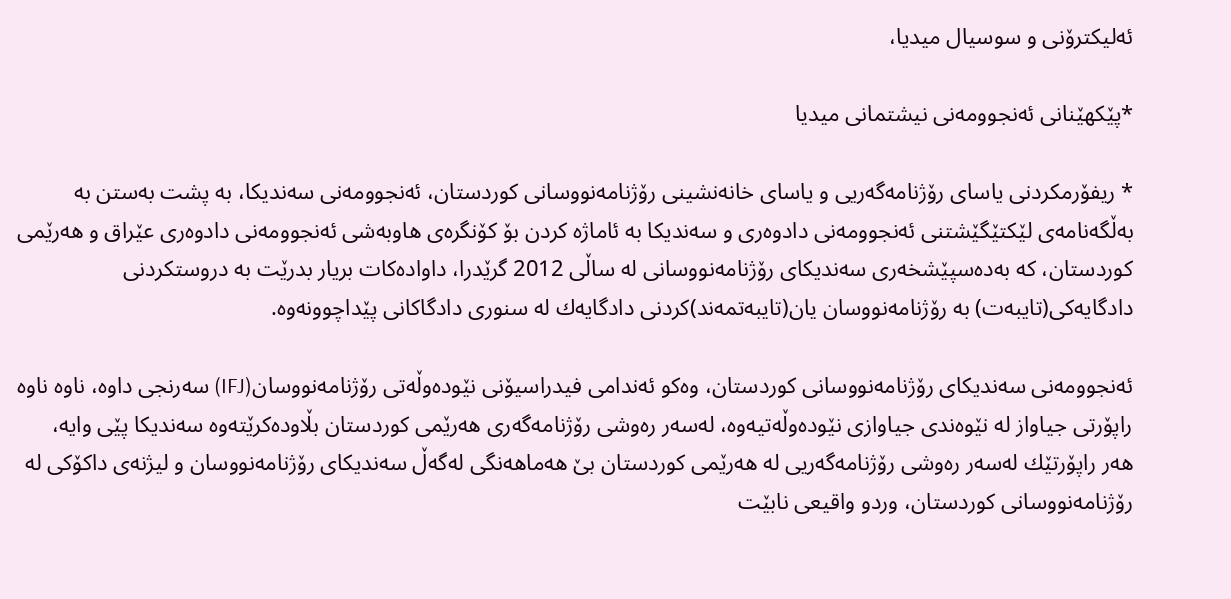ئه‌لیكترۆنی و سوسیال میدیا،

*پێكهێنانی ئه‌نجوومه‌نی نیشتمانی میدیا

* ریفۆرمكردنی یاسای رۆژنامه‌گه‌ریی و یاسای خانه‌نشینی رۆژنامه‌نووسانی كوردستان، ئه‌نجوومه‌نی سه‌ندیكا، به‌ پشت به‌ستن به‌ به‌ڵگه‌نامه‌ی لێكتێگێشتنی ئه‌نجوومه‌نی دادوه‌ری و سه‌ندیكا به‌ ئاماژه‌ كردن بۆ كۆنگره‌ی هاوبه‌شی ئه‌نجوومه‌نی دادوه‌ری عێراق و هه‌رێمی كوردستان، كه‌ به‌ده‌سپێشخه‌ری سه‌ندیكای رۆژنامه‌نووسانی له‌ ساڵی 2012 گرێدرا، داواده‌كات بریار بدرێت به‌ دروستكردنی دادگایه‌كی(تایبه‌ت) به‌ رۆژنامه‌نووسان یان(تایبه‌تمه‌ند)كردنی دادگایه‌ك له‌ سنوری دادگاكانی پێداچوونه‌وه‌.

ئه‌نجوومه‌نی سه‌ندیكای رۆژنامه‌نووسانی كوردستان، وه‌كو ئه‌ندامی فیدراسیۆنی نێوده‌وڵه‌تی رۆژنامه‌نووسان(IFJ) سه‌رنجی داوه‌، ناوه‌ ناوه‌ راپۆرتی جیاواز له‌ نێوه‌ندی جیاوازی نێوده‌وڵه‌تیه‌وه، له‌سه‌ر ره‌وشی رۆژنامه‌گه‌ری هه‌رێمی كوردستان بڵاوده‌كرێته‌وه‌ سه‌ندیكا پێی وایه‌، هه‌ر راپۆرتێك له‌سه‌ر ره‌وشی رۆژنامه‌گه‌ریی له‌ هه‌رێمی كوردستان بێ هه‌ماهه‌نگی له‌گه‌ڵ سه‌ندیكای رۆژنامه‌نووسان و لیژنه‌ی داكۆكی له‌ رۆژنامه‌نووسانی كوردستان، وردو واقیعی نابێت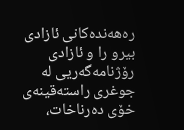ره‌هه‌نده‌كانی ئازادی بیرو را و ئازادی رۆژنامه‌گه‌ریی له‌ جوغری راسته‌قینه‌ی خۆی ده‌رناخات،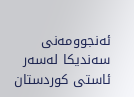ئه‌نجوومه‌نی سه‌ندیكا له‌سه‌ر ئاستی كوردستان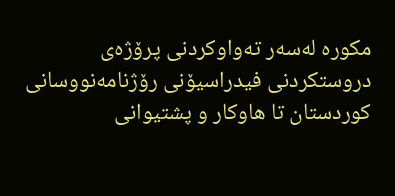مكوره‌ له‌سه‌ر ته‌واوكردنی پرۆژه‌ی دروستكردنی فیدراسیۆنی رۆژنامه‌نووسانی كوردستان تا هاوكار و پشتیوانی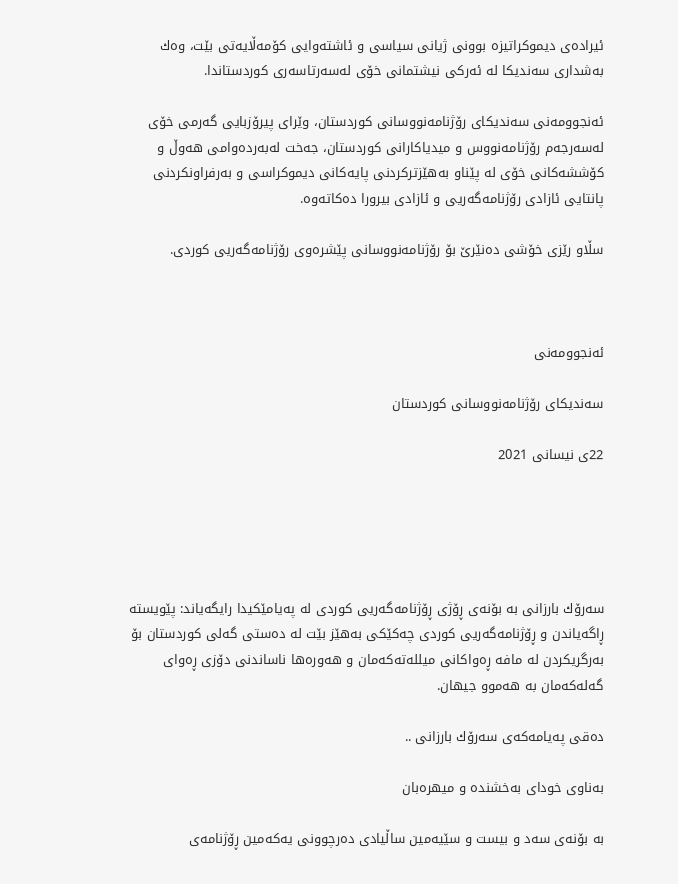ئیراده‌ی دیموكراتیزه‌ بوونی ژیانی سیاسی و ئاشته‌وایی كۆمه‌ڵایه‌تی بێت، وه‌ك به‌شداری سه‌ندیكا له‌ ئه‌ركی نیشتمانی خۆی له‌سه‌رتاسه‌ری كوردستاندا.

ئه‌نجوومه‌نی سه‌ندیكای رۆژنامه‌نووسانی كوردستان، وێرای پیرۆزبایی گه‌رمی خۆی له‌سه‌رجه‌م رۆژنامه‌نووس و میدیاكارانی كوردستان، جه‌خت له‌به‌رده‌وامی هه‌وڵ و كۆششه‌كانی خۆی له‌ پێناو به‌هێزتركردنی پایه‌كانی دیموكراسی و به‌رفراونكردنی پانتایی ئازادی رۆژنامه‌گه‌ریی و ئازادی بیرورا ده‌كاته‌وه‌.

سڵاو رێزی خۆشی ده‌نێرێ بۆ رۆژنامه‌نووسانی پێشره‌وی رۆژنامه‌گه‌ریی كوردی.



ئه‌نجوومه‌نی

سه‌ندیكای رۆژنامه‌نووسانی كوردستان

22ی نیسانی 2021





سەرۆك بارزانی بە بۆنەی ڕۆژی ڕۆژنامەگەریی كوردی له‌ په‌یامێكیدا رایگه‌یاند: پێویستە ڕاگەیاندن و ڕۆژنامەگەریی كوردی چەكێكی بەهێز بێت لە دەستی گەلی كوردستان بۆ بەرگریكردن لە مافە ڕەواكانی میللەتەكەمان و هەورەها ناساندنی دۆزی ڕەوای گەلەكەمان بە هەموو جیهان.

ده‌قی په‌یامه‌كه‌ی سه‌رۆك بارزانی ..

بەناوی خودای بەخشندە و میهرەبان

بە بۆنەی سەد و بیست و سێیەمین ساڵیادی دەرچوونی یەكەمین ڕۆژنامەی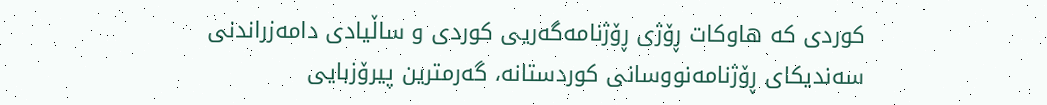كوردی كە هاوكات ڕۆژی ڕۆژنامەگەریی كوردی و ساڵیادی دامەزراندنی سەندیكای ڕۆژنامەنووسانی كوردستانە، گەرمترین پیرۆزبایی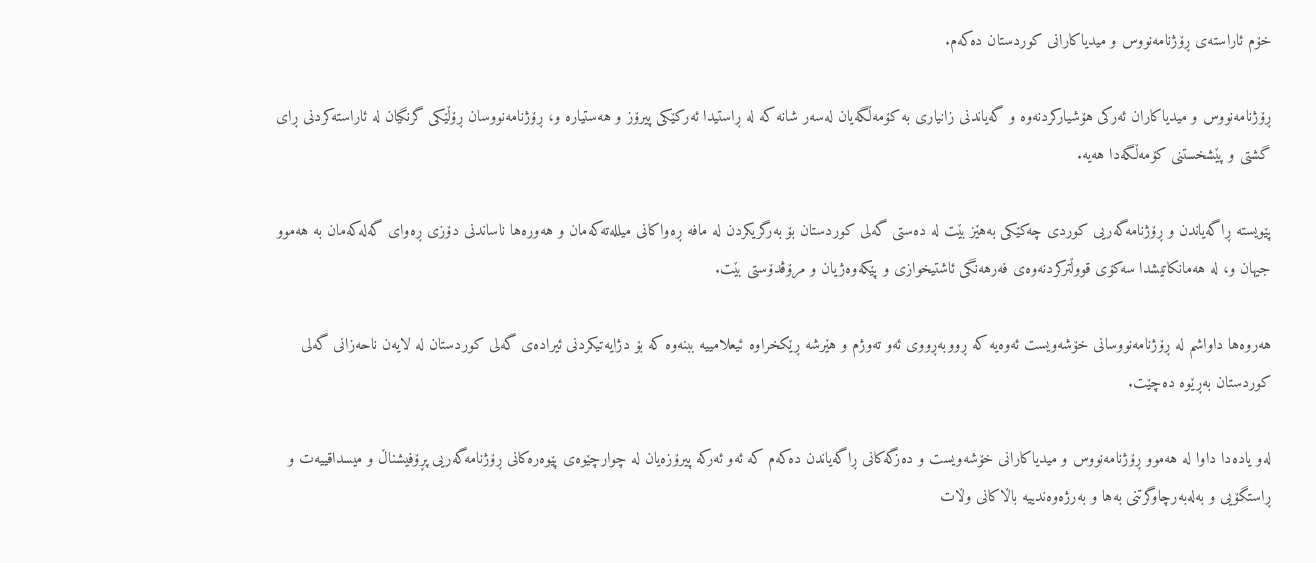خۆم ئاراستەی ڕۆژنامەنووس و میدیاكارانی كوردستان دەكەم.

ڕۆژنامەنووس و میدیاكاران ئەركی هۆشیاركردنەوە و گەیاندنی زانیاری بە كۆمەڵگەیان لەسەر شانە كە لە ڕاستیدا ئەركێكی پیرۆز و هەستیارە و، ڕۆژنامەنووسان ڕۆڵێكی گرنگیان لە ئاراستەكردنی ڕای گشتی و پێشخستنی كۆمەڵگەدا هەیە.

پێویستە ڕاگەیاندن و ڕۆژنامەگەریی كوردی چەكێكی بەهێز بێت لە دەستی گەلی كوردستان بۆ بەرگریكردن لە مافە ڕەواكانی میللەتەكەمان و هەورەها ناساندنی دۆزی ڕەوای گەلەكەمان بە هەموو جیهان و، لە هەمانكاتیشدا سەكۆی قووڵتركردنەوەی فەرهەنگی ئاشتیخوازی و پێكەوەژیان و مرۆڤدۆستی بێت.

هەروەها داواشم لە ڕۆژنامەنووسانی خۆشەویست ئەوەیە کە ڕووبەڕووی ئەو تەوژم و هێرشە ڕێکخراوە ئیعلامییە ببنەوە کە بۆ دژایەتیکردنی ئیرادەی گەلی کوردستان لە لایەن ناحەزانی گەلی کوردستان بەڕێوە دەچێت.

لەو یادەدا داوا لە هەموو ڕۆژنامەنووس و میدیاكارانی خۆشەویست و دەزگەكانی ڕاگەیاندن دەكەم كە ئەو ئەركە پیرۆزەیان لە چوارچێوەی پێوەرەكانی ڕۆژنامەگەریی پڕۆفیشناڵ و میسداقییەت و ڕاستگۆیی و بەلەبەرچاوگرتنی بەها و بەرژەوەندییە باڵاكانی وڵات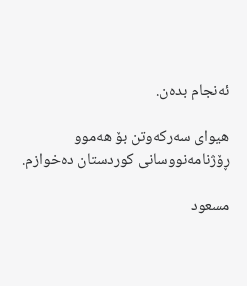ئەنجام بدەن.

هیوای سەركەوتن بۆ هەموو ڕۆژنامەنووسانی كوردستان دەخوازم.

مسعود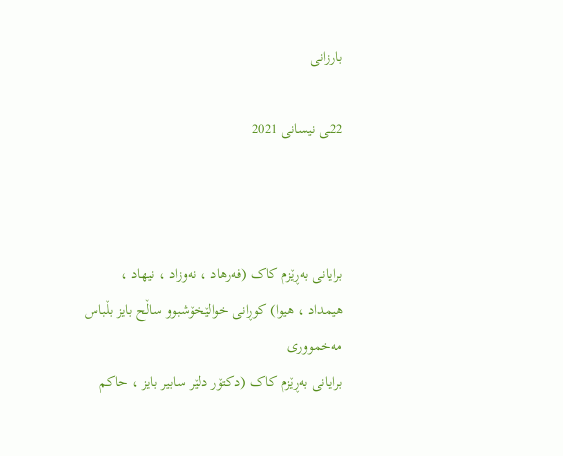بارزانی

22ـی نیسانی 2021



برایانى بەڕێزم کاک (فەرهاد ، نەوزاد ، نیهاد ، هیمداد ، هیوا) کوڕانى خوالێخۆشبوو ساڵح بایز بڵباس مەخموورى
برایانى بەڕێزم کاک (دکتۆر دلێر سابیر بایز ، حاکم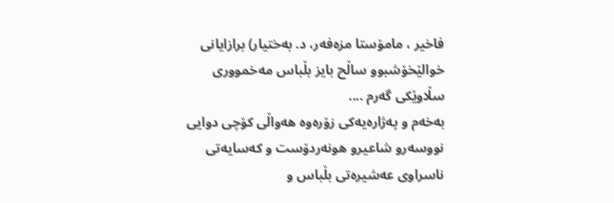فاخیر ، مامۆستا مزەفەر، د. بەختیار) برازایانى خوالێخۆشبوو ساڵح بایز بڵباس مەخموورى
سڵاوێكی گەرم ....
بەخەم و پەژارەیەكی زۆرەوە هەواڵی كۆچی دوایی نووسەرو شاعیرو هونەردۆست و کەسایەتى ناسراوى عەشیرەتى بڵباس و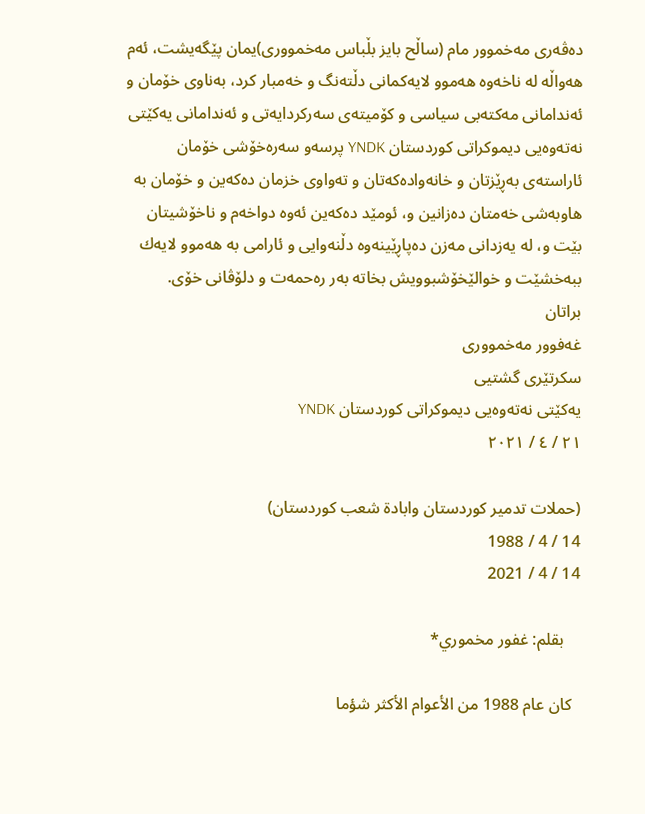دەڤەرى مەخموور مام (ساڵح بایز بڵباس مەخموورى)یمان پێگەیشت، ئەم هەواڵە لە ناخەوە هەموو لایەکمانى دڵتەنگ و خەمبار کرد، بەناوی خۆمان و ئەندامانی مەكتەبی سیاسی و كۆمیتەی سەركردایەتی و ئەندامانی یەكێتی نەتەوەیی دیموكراتی كوردستان YNDK پرسەو سەرەخۆشی خۆمان ئاراستەى بەڕێزتان و خانەوادەکەتان و تەواوى خزمان دەكەین و خۆمان بە هاوبەشى خەمتان دەزانین و، ئومێد دەكەین ئەوە دواخەم و ناخۆشیتان بێت و، لە یەزدانی مەزن دەپاڕێینەوە دڵنەوایی و ئارامی بە هەموو لایەك ببەخشێت و خوالێخۆشبوویش بخاتە بەر رەحمەت و دلۆڤانی خۆی.
براتان
غەفوور مەخمووری
سكرتێری گشتیی
یەكێتی نەتەوەیی دیموكراتی كوردستان YNDK
٢١ / ٤ / ٢٠٢١

(حملات تدمیر کوردستان وابادة شعب کوردستان)
14 / 4 / 1988
14 / 4 / 2021

    بقلم: غفور مخموري*

  كان عام 1988 من الأعوام الأكثر شؤما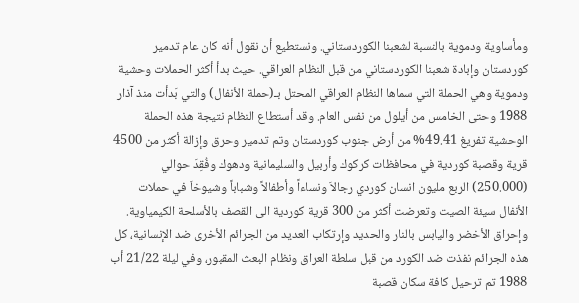ومأساوية ودموية بالنسبة لشعبنا الكوردستاني. ونستطيع أن نقول أنه كان عام تدمير كوردستان وإبادة شعبنا الكوردستاني من قبل النظام العراقي. حيث بدأ أكثر الحملات وحشية ودموية وهي الحملة التي سماها النظام العراقي المحتل بـ(حملة الأنفال) والتي بَدأت منذ آذار 1988 وحتى الخامس من أيلول من نفس العام. وقد أستطاع النظام نتيجة هذه الحملة الوحشية تفريغ 49.41% من أرض جنوب كوردستان وتم تدمير وحرق وإزالة أكثر من 4500 قرية وقصبة كوردية في محافظات كركوك وأربيل والسليمانية ودهوك وفُقِدَ حوالي (250.000) الربع مليون انسان كوردي رجالاَ ونساءاً وأطفالاً وشباباً وشيوخاَ في حملات الأنفال سيئة الصيت وتعرضت أكثر من 300 قرية كوردية الى القصف بالأسلحة الكيمياوية. وإحراق الأخضر واليابس بالنار والحديد وإرتكاب العديد من الجرائم الأخرى ضد الإنسانية، كل هذه الجرائم نفذت ضد الكورد من قبل سلطة العراق ونظام البعث المقبور، وفي ليلة 21/22 أب 1988 تم ترحيل كافة سكان قصبة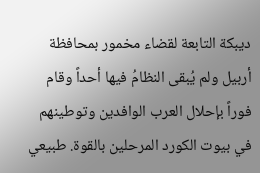ديبكة التابعة لقضاء مخمور بمحافظة أربيل ولم يُبقى النظامُ فيها أحداً وقام فوراً بإحلال العرب الوافدين وتوطينهم في بيوت الكورد المرحلين بالقوة. طبيعي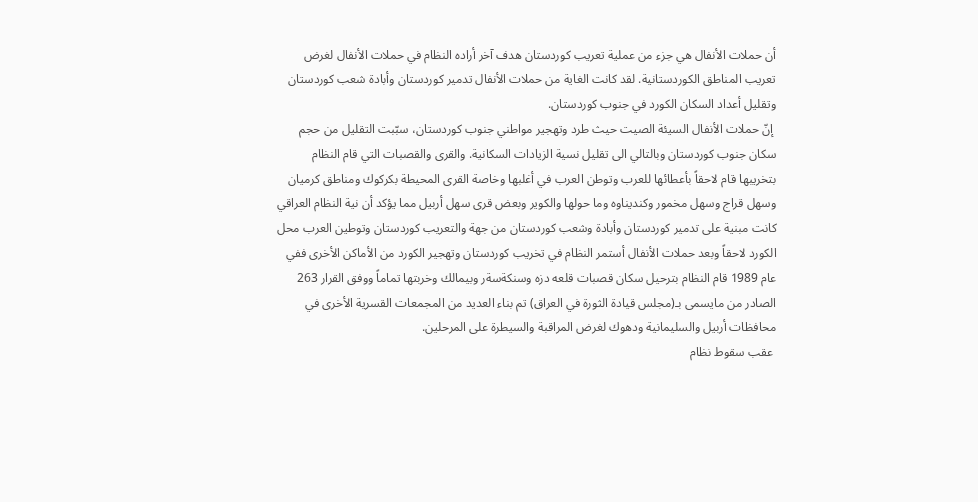أن حملات الأنفال هي جزء من عملية تعريب كوردستان هدف آخر أراده النظام في حملات الأنفال لغرض تعريب المناطق الكوردستانية. لقد كانت الغاية من حملات الأنفال تدمير كوردستان وأبادة شعب كوردستان وتقليل أعداد السكان الكورد في جنوب كوردستان.
 إنّ حملات الأنفال السيئة الصيت حيث طرد وتهجير مواطني جنوب كوردستان، سبّبت التقليل من حجم سكان جنوب كوردستان وبالتالي الى تقليل نسية الزيادات السكانية. والقرى والقصبات التي قام النظام بتخريبها قام لاحقاً بأعطائها للعرب وتوطن العرب في أغلبها وخاصة القرى المحيطة بكركوك ومناطق كرميان وسهل قراج وسهل مخمور وكنديناوه وما حولها والكوير وبعض قرى سهل أربيل مما يؤكد أن نية النظام العراقي كانت مبنية على تدمير كوردستان وأبادة وشعب كوردستان من جهة والتعريب كوردستان وتوطين العرب محل الكورد لاحقاً وبعد حملات الأنفال أستمر النظام في تخريب کوردستان وتهجير الكورد من الأماكن الأخرى ففي عام 1989 قام النظام بترحيل سكان قصبات قلعه دزه وسنكةسةر وبيمالك وخربتها تماماً ووفق القرار 263 الصادر من مايسمى بـ(مجلس قيادة الثورة في العراق) تم بناء العديد من المجمعات القسرية الأخرى في محافظات أربيل والسليمانية ودهوك لغرض المراقبة والسيطرة على المرحلين.
 عقب سقوط نظام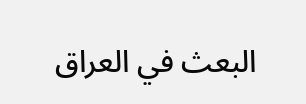البعث في العراق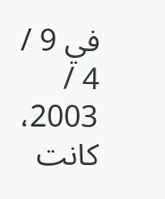في 9 / 4 / 2003، كانت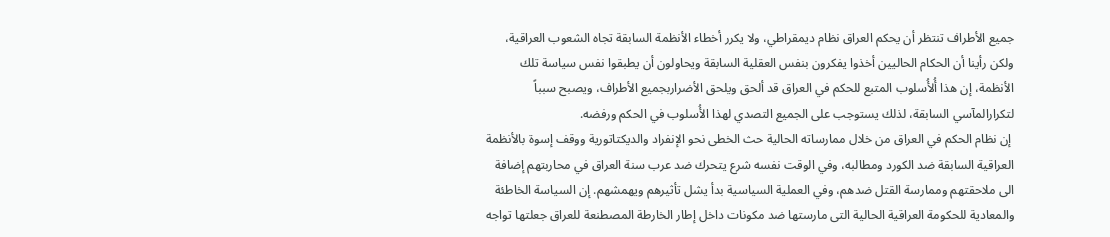جميع الأطراف تنتظر أن يحكم العراق نظام ديمقراطي، ولا يكرر أخطاء الأنظمة السابقة تجاه الشعوب العراقية، ولكن رأينا أن الحكام الحاليين أخذوا يفكرون بنفس العقلية السابقة ويحاولون أن يطبقوا نفس سياسة تلك الأنظمة، إن هذا أُلأُسلوب المتبع للحكم في العراق قد ألحق ويلحق الأضراربجميع الأطراف، ويصبح سبباً لتكرارالمآسي السابقة، لذلك يستوجب على الجميع التصدي لهذا الأُسلوب في الحكم ورفضه.
 إن نظام الحكم في العراق من خلال ممارساته الحالية حث الخطى نحو الإنفراد والدیكتاتورية ووقف إسوة بالأنظمة العراقية السابقة ضد الكورد ومطالبه، وفي الوقت نفسه شرع يتحرك ضد عرب سنة العراق في محاربتهم إضافة الى ملاحقتهم وممارسة القتل ضدهم، وفي العملية السياسية بدأ يشل تأثيرهم ويهمشهم. إن السياسة الخاطئة والمعادية للحكومة العراقية الحالية التى مارستها ضد مكونات داخل إطار الخارطة المصطنعة للعراق جعلتها تواجه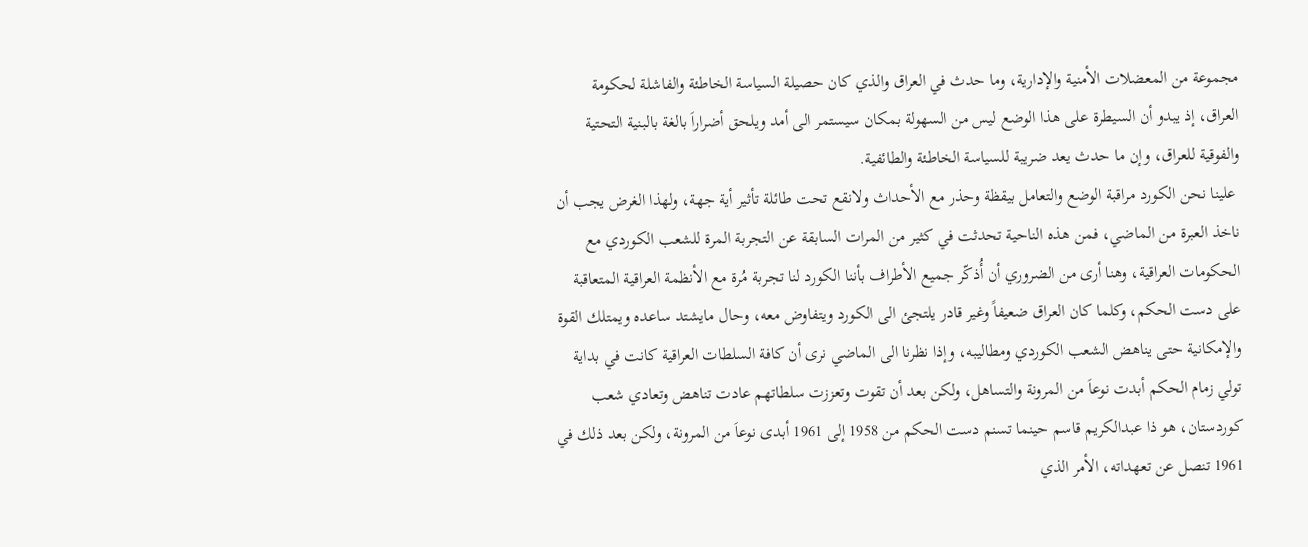مجموعة من المعضلات الأمنية والإدارية، وما حدث في العراق والذي كان حصيلة السياسة الخاطئة والفاشلة لحكومة العراق، إذ يبدو أن السيطرة على هذا الوضع ليس من السهولة بمكان سيستمر الى أمد ويلحق أضراراَ بالغة بالبنية التحتية والفوقية للعراق، وإن ما حدث يعد ضريبة للسياسة الخاطئة والطائفية.
 علينا نحن الكورد مراقبة الوضع والتعامل بيقظة وحذر مع الأحداث ولانقع تحت طائلة تأثير أية جهة، ولهذا الغرض يجب أن ناخذ العبرة من الماضي، فمن هذه الناحية تحدثت في كثير من المرات السابقة عن التجربة المرة للشعب الكوردي مع الحكومات العراقية، وهنا أرى من الضروري أن أُذكّر جميع الأطراف بأننا الكورد لنا تجربة مُرة مع الأنظمة العراقية المتعاقبة على دست الحكم، وكلما كان العراق ضعيفاً وغير قادر يلتجئ الى الكورد ويتفاوض معه، وحال مايشتد ساعده ويمتلك القوة والإمكانية حتى يناهض الشعب الكوردي ومطاليبه، وإذا نظرنا الى الماضي نرى أن كافة السلطات العراقية كانت في بداية تولي زمام الحكم أبدت نوعاَ من المرونة والتساهل، ولكن بعد أن تقوت وتعززت سلطاتهم عادت تناهض وتعادي شعب كوردستان، هو ذا عبدالكريم قاسم حينما تسنم دست الحكم من 1958 إلى 1961 أبدى نوعاَ من المرونة، ولكن بعد ذلك في 1961 تنصل عن تعهداته، الأمر الذي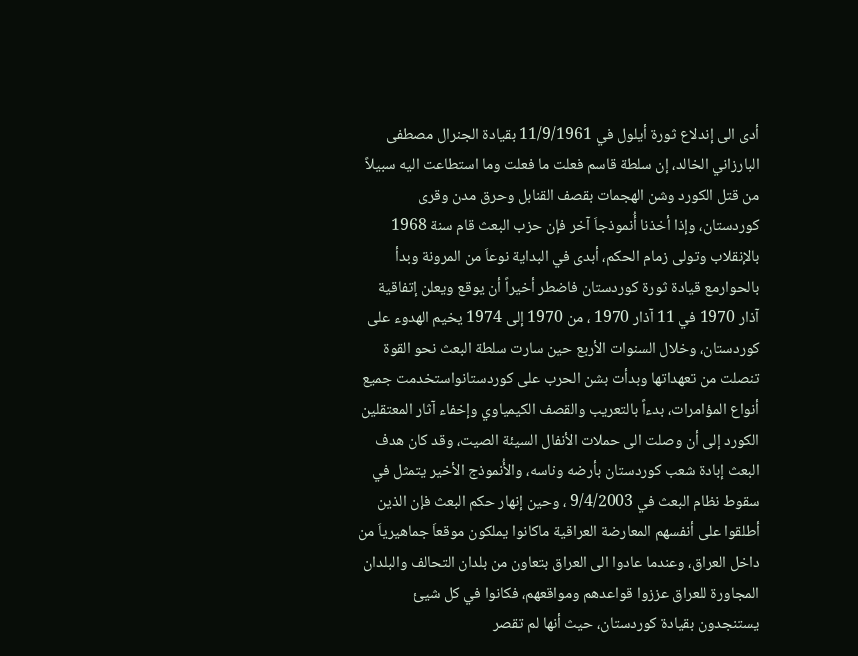أدى الى إندلاع ثورة أيلول في 11/9/1961 بقيادة الجنرال مصطفى البارزاني الخالد، إن سلطة قاسم فعلت ما فعلت وما استطاعت اليه سبيلاً من قتل الكورد وشن الهجمات بقصف القنابل وحرق مدن وقرى كوردستان، وإذا أخذنا أُنموذجاَ آخر فإن حزب البعث قام سنة 1968 بالإنقلاب وتولى زمام الحكم، أبدى في البداية نوعاَ من المرونة وبدأ بالحوارمع قيادة ثورة كوردستان فاضطر أخيراً أن يوقع ويعلن إتفاقية آذار 1970 في 11 آذار 1970 ، من 1970 إلى 1974 يخيم الهدوء على كوردستان، وخلال السنوات الأربع حين سارت سلطة البعث نحو القوة تنصلت من تعهداتها وبدأت بشن الحرب على كوردستانواستخدمت جميع أنواع المؤامرات، بدءاً بالتعريب والقصف الكيمياوي وإخفاء آثار المعتقلين الكورد إلى أن وصلت الى حملات الأنفال السيئة الصيت، وقد كان هدف البعث إبادة شعب كوردستان بأرضه وناسه، والأُنموذج الأخير يتمثل في سقوط نظام البعث في 9/4/2003 ، وحين إنهار حكم البعث فإن الذين أطلقوا على أنفسهم المعارضة العراقية ماكانوا يملكون موقعاَ جماهيرياَ من داخل العراق، وعندما عادوا الى العراق بتعاون من بلدان التحالف والبلدان المجاورة للعراق عززوا قواعدهم ومواقعهم، فكانوا في كل شيئ يستنجدون بقيادة كوردستان، حيث أنها لم تقصر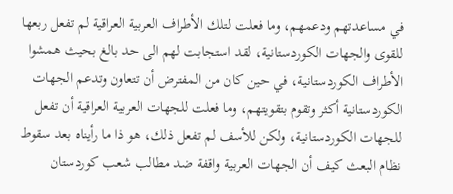في مساعدتهم ودعمهم، وما فعلت لتلك الأطراف العربية العراقية لم تفعل ربعها للقوى والجهات الكوردستانية، لقد استجابت لهم الى حد بالغ بحيث همشوا الأطراف الكوردستانية، في حين كان من المفترض أن تتعاون وتدعم الجهات الكوردستانية أكثر وتقوم بتقويتهم، وما فعلت للجهات العربية العراقية أن تفعل للجهات الكوردستانية، ولكن للأسف لم تفعل ذلك، هو ذا ما رأيناه بعد سقوط نظام البعث كيف أن الجهات العربية واقفة ضد مطالب شعب كوردستان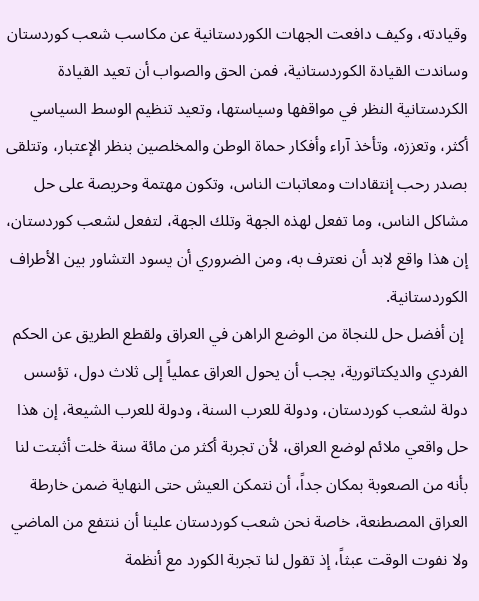وقيادته، وكيف دافعت الجهات الكوردستانية عن مكاسب شعب كوردستان وساندت القيادة الكوردستانية، فمن الحق والصواب أن تعيد القيادة الكردستانية النظر في مواقفها وسياستها، وتعيد تنظيم الوسط السياسي أكثر، وتعززه، وتأخذ آراء وأفكار حماة الوطن والمخلصين بنظر الإعتبار، وتتلقى بصدر رحب إنتقادات ومعاتبات الناس، وتكون مهتمة وحريصة على حل مشاكل الناس، وما تفعل لهذه الجهة وتلك الجهة، لتفعل لشعب كوردستان، إن هذا واقع لابد أن نعترف به، ومن الضروري أن يسود التشاور بين الأطراف الكوردستانية.
 إن أفضل حل للنجاة من الوضع الراهن في العراق ولقطع الطريق عن الحكم الفردي والديكتاتورية، يجب أن يحول العراق عملياً إلى ثلاث دول، تؤسس دولة لشعب كوردستان، ودولة للعرب السنة، ودولة للعرب الشيعة، إن هذا حل واقعي ملائم لوضع العراق، لأن تجربة أكثر من مائة سنة خلت أثبتت لنا بأنه من الصعوبة بمكان جداً، أن نتمكن العيش حتى النهاية ضمن خارطة العراق المصطنعة، خاصة نحن شعب كوردستان علينا أن ننتفع من الماضي ولا نفوت الوقت عبثاً، إذ تقول لنا تجربة الكورد مع أنظمة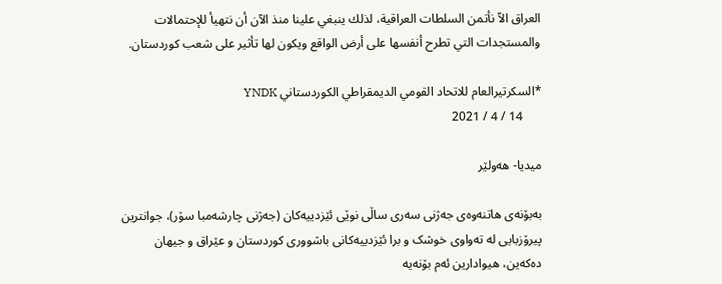العراق الاّ نأتمن السلطات العراقية، لذلك ينبغي علينا منذ الآن أن نتهيأ للإحتمالات والمستجدات التي تطرح أنفسها على أرض الواقع ويكون لها تأثير على شعب كوردستان.

*السکرتیرالعام للاتحاد القومي الديمقراطي الكوردستاني YNDK
      14 / 4 / 2021

میدیا- هه‌ولێر

بەبۆنەی هاتنەوەی جەژنی سەری ساڵی نوێی ئێزدییەکان (جه‌ژنی چارشەمبا سۆر)، جوانترین پیرۆزبایی لە تەواوی خوشک و برا ئێزدییەکانی باشووری کوردستان و عێراق و جیهان دەکەین، هیوادارین ئەم بۆنەیە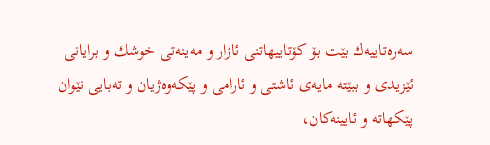سه‌ره‌تاییه‌ك بێت بۆ كۆتاییهاتنی ئازار و مه‌ینه‌تی خوشك و برایانی ئێزیدی و ببێتە مایەی ئاشتی و ئارامی و پێکەوەژیان و تەبایی نێوان پێکهاتە و ئایینەکان،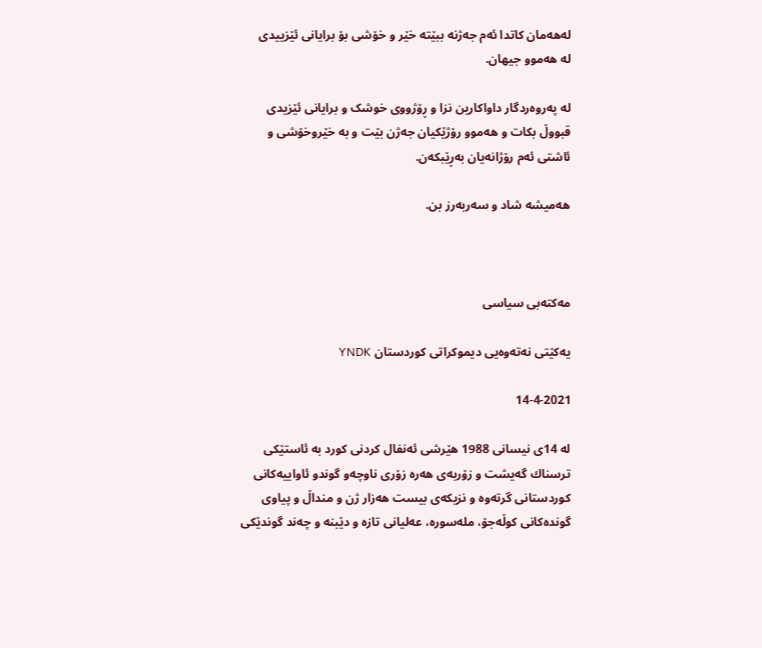له‌هه‌مان كاتدا ئه‌م جه‌ژنه‌ ببێته‌ خێر و خۆشی بۆ برایانی ئێزییدی له ‌هه‌موو جیهان.

لە په‌روه‌ردگار داواکارین نزا و ڕۆژووی خوشک و برایانی ئێزیدی قبووڵ بکات و هه‌موو رۆژێكیان جەژن بێت و بە خێروخۆشی و ئاشتی ئه‌م رۆژانه‌یان به‌ڕێبكه‌ن.

هه‌میشه‌ شاد و سه‌ربه‌رز بن.



مه‌كته‌بی سیاسی

یه‌كێتی نه‌ته‌وه‌یی دیموكراتی كوردستان YNDK

14-4-2021

له‌ 14ی نیسانی 1988 هێرشی ئه‌نفال كردنی كورد به‌ ئاستێكی ترسناك گه‌یشت و زۆربه‌ی هه‌ره‌ زۆری ناوچه‌و گوندو ئاواییه‌كانی كوردستانی گرته‌وه‌ و نزیكه‌ى بیست هه‌زار ژن و منداڵ و پیاوى گونده‌كانى كوڵه‌جۆ، مله‌سوره‌، عه‌لیانى تازه‌ و دێبنه‌ و چه‌ند گوندێكى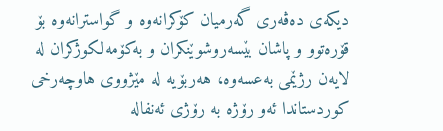دیكه‌ى ده‌ڤه‌رى گه‌رمیان كۆكرانه‌وه‌ و گواسترانه‌وه‌ بۆ قۆره‌توو و پاشان بێسه‌روشوێنكران و به‌كۆمه‌لكوژكران له‌ لایه‌ن رژێمى به‌عسه‌وه‌، هه‌ربۆیه‌ له‌ مێژووی هاوچه‌رخی كوردستاندا ئه‌و رۆژه‌ به‌ رۆژی ئه‌نفاله‌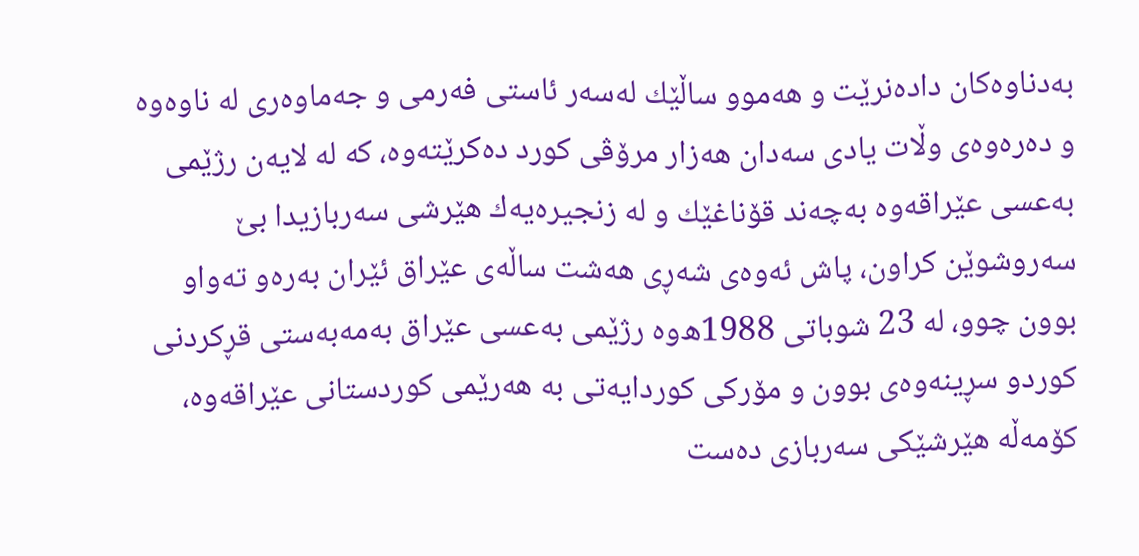به‌دناوه‌كان داده‌نرێت و هه‌موو ساڵێك له‌سه‌ر ئاستی فه‌رمی و جه‌ماوه‌ری له‌ ناوه‌وه‌ و ده‌ره‌وه‌ی وڵات یادی سه‌دان هه‌زار مرۆڤی كورد ده‌كرێته‌وه‌، كه‌ له‌ لایه‌ن رژێمی به‌عسی عێراقه‌وه‌ به‌چه‌ند قۆناغێك و له‌ زنجیره‌یه‌ك هێرشی سه‌ربازیدا بێ سه‌روشوێن كراون، پاش ئه‌وه‌ی شه‌ڕی هه‌شت ساڵه‌ی عێراق ئێران به‌ره‌و ته‌واو بوون چوو، له‌ 23 شوباتی 1988ه‌وه‌ رژێمی به‌عسی عێراق به‌مه‌به‌ستی قڕكردنی كوردو سڕینه‌وه‌ی بوون و مۆركی كوردایه‌تی به‌ هه‌رێمی كوردستانی عێراقه‌وه‌، كۆمه‌ڵه‌ هێرشێكی سه‌ربازی ده‌ست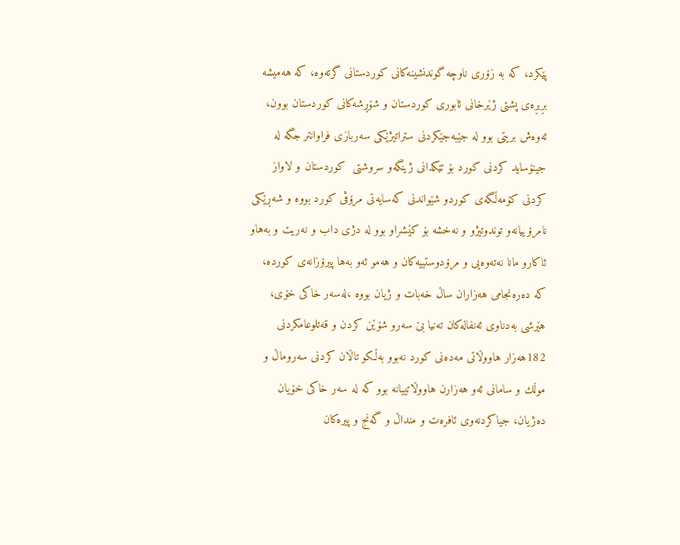پێكرد، كه‌ به‌ زۆری ناوچه‌ گوندنشینه‌كانی كوردستانی گرته‌وه‌، كه‌ هه‌میشه‌ بڕبڕه‌ی پشتی ژێرخانی ئابوری كوردستان و شۆڕشه‌كانی كوردستان بوون، ئه‌وه‌ش بریتی بوو له‌ جێبه‌جێكردنی ستراتیژێكی سه‌ربازی فراوانتر جگه‌ له‌ جینۆساید كردنی كورد بۆ تێكدانی ژینگه‌و سروشتی  كوردستان و لاواز كردنی كۆمه‌ڵگه‌ی كوردو شێواندنی كه‌سایه‌تی مرۆڤی كورد بووه‌ و شه‌ڕێكی نامرۆییانه‌و توندوتیژو و نه‌خشه‌ بۆ كێشراو بوو له‌ دژی داب و نه‌ریت و به‌هاو ئاكارو مانا نه‌ته‌وه‌یی و مرۆدوستییه‌كان و هه‌مو ئه‌و به‌ها پیرۆزانه‌ی كورده‌، كه‌ ده‌ره‌نجامی هه‌زاران ساڵ خه‌بات و ژیان بووه‌ ،له‌سه‌ر خاكی خۆی، هێرشی به‌دناوی ئه‌نفاله‌كان ته‌نیا بێ سه‌رو شۆێن كردن و قه‌تلوعامكردنی 182هه‌زار هاووڵاتی مه‌ده‌نی كورد نه‌بوو به‌ڵكو تاڵان كردنی سه‌روماڵ و موڵك و سامانی ئه‌و هه‌زارن هاووڵاتییانه‌ بوو كه‌ له‌ سه‌ر خاكی خۆیان ده‌ژیان، جیاكردنه‌وی ئافره‌ت و منداڵ و گه‌نج و پیره‌كان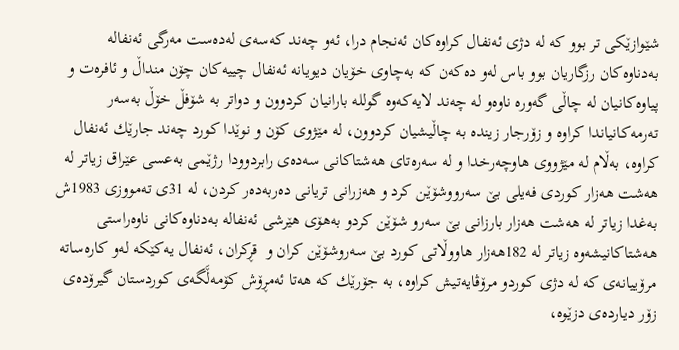شێوازێكی تر بوو كه‌ له‌ دژی ئه‌نفال كراوه‌كان ئه‌نجام درا، ئه‌و چه‌ند كه‌سه‌ی له‌ده‌ست مه‌رگی ئه‌نفاله‌ به‌دناوه‌كان رزگاریان بوو باس له‌و ده‌كه‌ن كه‌ به‌چاوی خۆیان دیویانه‌ ئه‌نفال چییه‌كان چۆن منداڵ و ئافره‌ت و پیاوه‌كانیان له‌ چاڵی گه‌وره‌ ناوه‌و له‌ چه‌ند لایه‌كه‌وه‌ گولله‌ بارانیان كردوون و دواتر به‌ شۆفڵ خۆڵ به‌سه‌ر ته‌رمه‌كانیاندا كراوه‌ و زۆرجار زینده‌ به‌ چاڵیشیان كردوون، له‌ مێژوی كۆن و نوێدا كورد چه‌ند جارێك ئه‌نفال كراوه‌، به‌ڵام له‌ مێژووی هاوچه‌رخدا و له‌ سه‌ره‌تای هه‌شتاكانی سه‌ده‌ی رابردوودا رژێمی به‌عسی عێراق زیاتر له‌ هه‌شت هه‌زار كوردی فه‌یلی بێ سه‌رووشۆێن كرد و هه‌زرانی تریانی ده‌ربه‌ده‌ر كردن، له‌ 31ی ته‌مووزی 1983ش به‌غدا زیاتر له‌ هه‌شت هه‌زار بارزانی بێ سه‌رو شۆێن كردو به‌هۆی هێرشی ئه‌نفاله‌ به‌دناوه‌كانی ناوه‌راستی هه‌شتاكانیشه‌وه‌ زیاتر له‌ 182هه‌زار هاووڵاتی كورد بێ سه‌روشۆێن كران و  قڕكران، ئه‌نفال یه‌كێكه‌ له‌و كاره‌ساته‌ مرۆییانه‌ی كه‌ له‌ دژی كوردو مرۆڤایه‌تیش كراوه‌، به‌ جۆرێك كه‌ هه‌تا ئه‌مڕۆش كۆمه‌ڵَگه‌ی كوردستان گیرۆده‌ی زۆر دیارده‌ی دزێوه‌،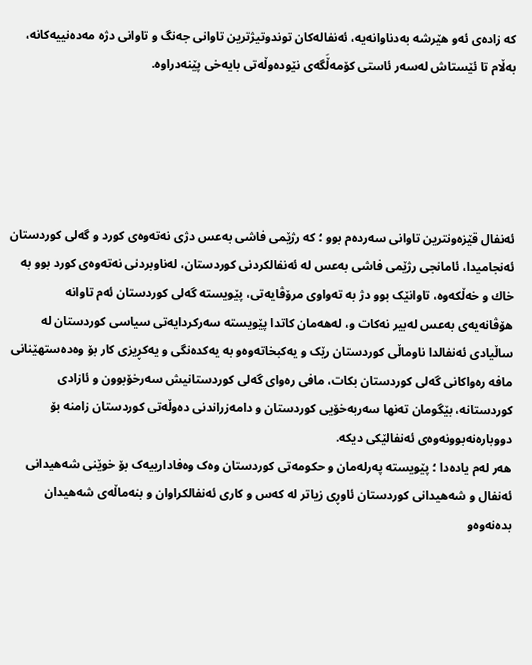كه‌ زاده‌ی ئه‌و هێرشه‌ به‌دناوانه‌یه‌، ئه‌نفاله‌كان توندوتیژترین تاوانی جه‌نگ و تاوانی دژه‌ مه‌ده‌نییه‌كانه‌، به‌ڵام تا ئێستاش له‌سه‌ر ئاستی كۆمه‌ڵَگه‌ی نێوده‌وڵه‌تی بایه‌خی پێنه‌دراوه‌.





ئەنفال قێزەونترین تاوانى سەردەم بوو ؛ کە رژێمى فاشى بەعس دژى نەتەوەى کورد و گەلى کوردستان ئەنجامیدا، ئامانجی رژێمی فاشی به‌عس له‌ ئه‌نفالكردنی كوردستان، له‌ناوبردنی نه‌ته‌وه‌ی كورد بوو به‌ خاك و خه‌ڵكه‌وە، تاوانێک بوو دژ بە تەواوى مرۆڤایەتى، پێویستە گەلى کوردستان ئەم تاوانە هۆڤانەیەى بەعس لەبیر نەکات و، لەهەمان کاتدا پێویستە سەرکردایەتى سیاسى کوردستان لە ساڵیادى ئەنفالدا ناوماڵى کوردستان رێک و یەکبخاتەوەو بە یەکدەنگى و یەکڕیزى کار بۆ وەدەستهێنانى مافە رەواکانى گەلى کوردستان بکات، مافى رەواى گەلى کوردستانیش سەرخۆبوون و ئازادى کوردستانە، بێگومان تەنها سەربەخۆیى کوردستان و دامەزراندنى دەوڵەتى کوردستان زامنە بۆ دووبارەنەبوونەوەى ئەنفالێکى دیکە.
هەر لەم یادەدا ؛ پێویستە پەرلەمان و حکومەتى کوردستان وەک وەفادارییەک بۆ خوێنى شەهیدانى ئەنفال و شەهیدانى کوردستان ئاوڕى زیاتر لە کەس و کارى ئەنفالکراوان و بنەماڵەى شەهیدان بدەنەوەو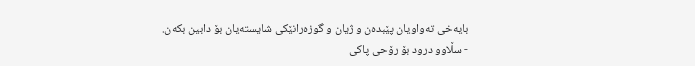بایەخى تەواویان پێبدەن و ژیان و گوزەرانێکى شایستەیان بۆ دابین بکەن.
- سڵاوو درود بۆ رۆحی پاكی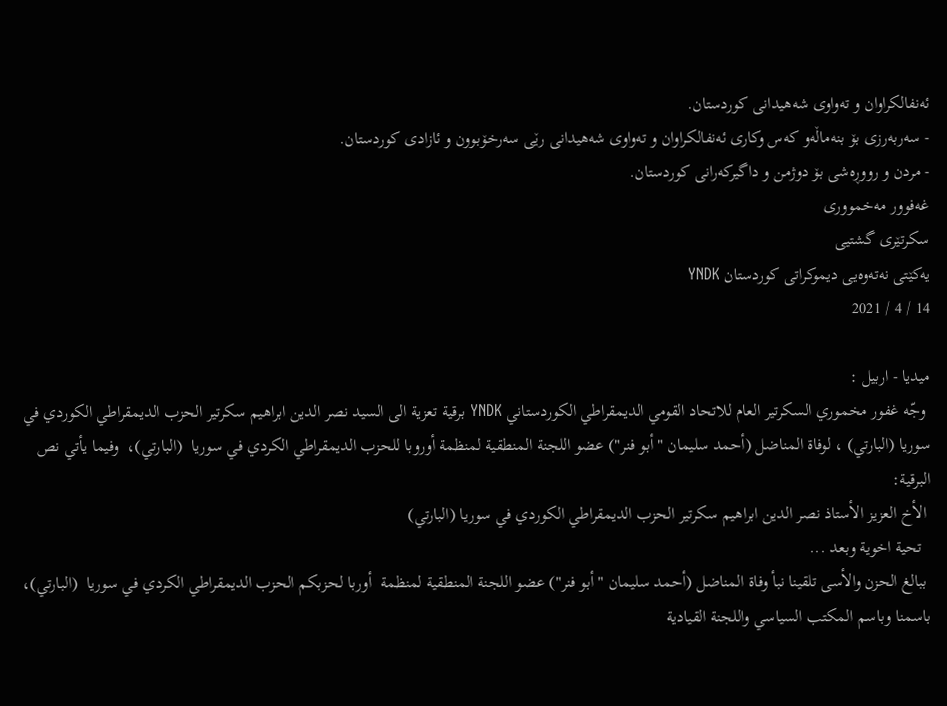ئه‌نفالكراوان و تەواوى شەهیدانى كوردستان.
- سه‌ربه‌رزی بۆ بنه‌ماڵه‌و كه‌س وكاری ئه‌نفالكراوان و تەواوى شەهیدانى رێى سەرخۆبوون و ئازادى کوردستان.
- مردن و رووڕه‌شی بۆ دوژمن و داگیركه‌رانی كوردستان.
غه‌فوور مه‌خمووری
سکرتێرى گشتیى
یەکێتى نەتەوەیى دیموکراتى کوردستان YNDK
14 / 4 / 2021

ميديا - اربيل :
 وجّه غفور مخموري السكرتير العام للاتحاد القومي الديمقراطي الكوردستاني YNDK برقية تعزية الى السید نصر الدين ابراهيم سكرتير الحزب الديمقراطي الكوردي في سوريا (البارتي) ، لوفاة المناضل (أحمد سليمان "أبو فنر") عضو اللجنة المنطقية لمنظمة أوروبا للحزب الديمقراطي الكردي في سوريا  (البارتي)،  وفيما يأتي نص البرقية:
 الأخ العزيز الأستاذ نصر الدين ابراهيم سكرتير الحزب الديمقراطي الكوردي في سوريا (البارتي)
  تحية اخوية وبعد ...
 ببالغ الحزن والأسى تلقينا نبأ وفاة المناضل (أحمد سليمان "أبو فنر") عضو اللجنة المنطقية لمنظمة  أوربا لحزبكم الحزب الديمقراطي الكردي في سوريا  (البارتي)، باسمنا وباسم المكتب السياسي واللجنة القيادية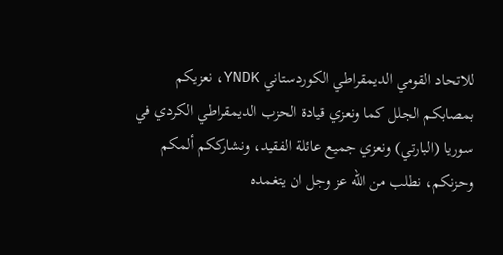للاتحاد القومي الديمقراطي الكوردستاني YNDK، نعزيكم بمصابكم الجلل كما ونعزي قيادة الحزب الديمقراطي الكردي في سوريا (البارتي) ونعزي جميع عائلة الفقيد، ونشارككم ألمكم وحزنكم، نطلب من الله عز وجل ان يتغمده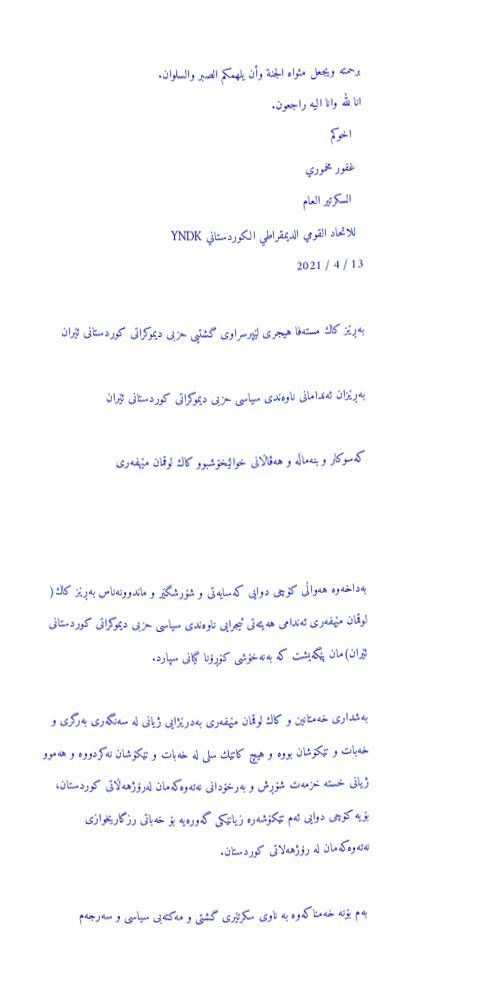برحمته ويجعل مثواه الجنة وأن يلهمكم الصبر والسلوان.
انا لله وانا اليه راجعون.
   اخوكم
  غفور مخموري
   السكرتير العام
  للاتحاد القومي الديمقراطي الكوردستاني YNDK
13 / 4 / 2021

بەڕێز كاك مستەفا هيجرى لێپرسراوی گشتیى حزبى دیموکراتی كوردستانی ئێران

بەڕێزان ئه‌ندامانى ناوه‌ندی سياسى حزبى دیموکراتی كوردستانی ئێران

كەسوكار و بنه‌ماڵه‌ و هه‌ڤاڵانی خوالێخۆشبوو كاك لوقمان مێهفه‌رى



بەداخه‌وه‌ هەواڵی كۆچی دوایی كەسايەتى و شۆرشگێر و ماندوونەناس به‌ڕێز كاك( لوقمان مێهفه‌رى ئەندامی هەیئەتی ئیجرایی ناوەندی سیاسی حزبى دیموکراتی كوردستانی ئێران)مان پێگەیشت كه‌ به‌نه‌خۆشی كۆڕۆنا گیانی سپارد.

به‌شداری خه‌متانین و كاك لوقمان مێهفه‌رى بەدرێژايى ژيانى له سەنگەرى بەرگرى و خه‌بات و تێكۆشان بووه‌ و هیچ كاتێك سلی له‌ خه‌بات و تێكۆشان نه‌كردووه‌ و هه‌موو ژیانی خسته‌ خزمه‌ت شۆڕش و به‌رخۆدانی نه‌ته‌وه‌كه‌مان له‌رۆژهه‌ڵاتی كوردستان، بۆیه‌ كۆچی دوایی ئه‌م تێكۆشه‌ره‌ زیانێكی گه‌وره‌یه‌ بۆ خه‌باتی رزگاریخوازى نه‌ته‌وه‌كه‌مان له رۆژهەلاتی كوردستان.

 بەم بۆنە خەمناکەوە بە ناوی سكرتێری گشتی و مه‌كته‌بی سیاسی و سه‌رجه‌م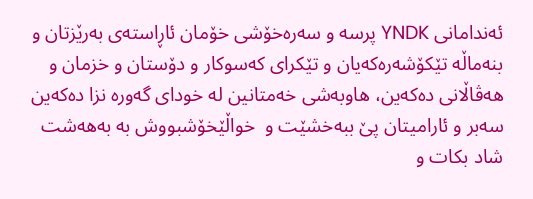ئه‌ندامانی YNDK پرسە و سەرەخۆشی خۆمان ئاڕاستەى بەرێزتان و بنەماڵە تێکۆشەرەکەیان و تێکرای کەسوکار و دۆستان و خزمان و هه‌ڤاڵانی ده‌كه‌ین، هاوبەشی خەمتانین له خودای گەورە نزا ده‌كه‌ین سه‌بر و ئارامیتان پێ ببه‌خشێت و  خواڵێخۆشبووش بە بەهەشت شاد بکات و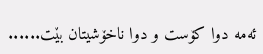ئه‌مه‌ دوا کۆست و دوا ناخۆشیتان بێت......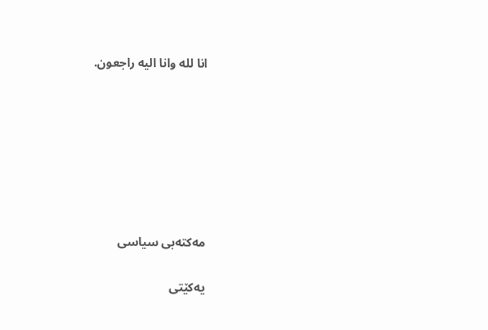انا لله وانا الیە راجعون.







مه‌كته‌بی سیاسی

یه‌كێتی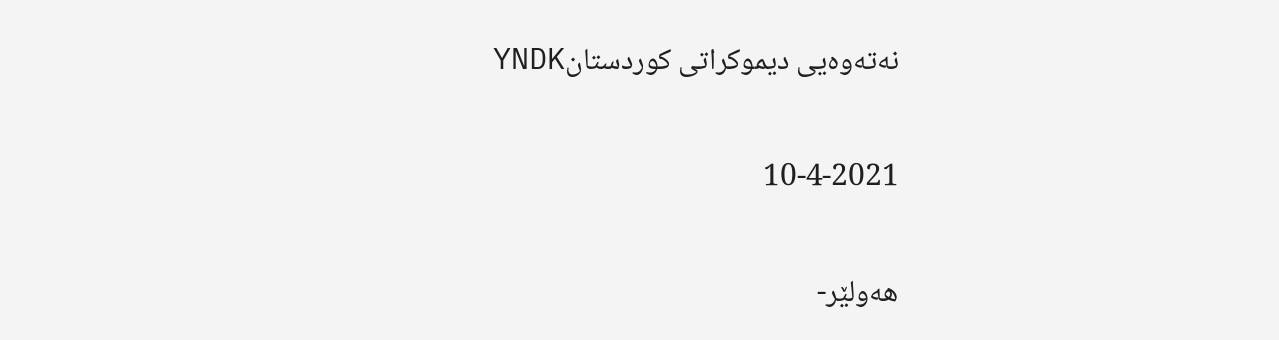نه‌ته‌وه‌یی دیموكراتی كوردستانYNDK

10-4-2021

هه‌ولێر-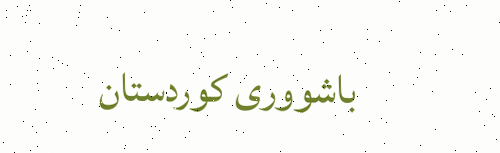باشووری كوردستان